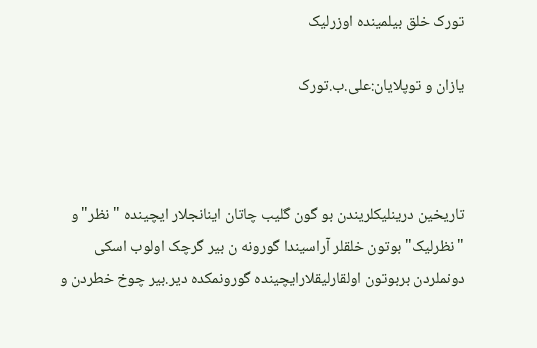تورک خلق بیلمینده اوزرلیک

یازان و توپلایان:علی.ب.تورک



تاریخین درینلیکلریندن بو گون گلیب چاتان اینانجلار ایچینده "نظر"و "نظرلیک"بوتون خلقلر آراسیندا گورونه ن بیر گرچک اولوب اسکی دونملردن بربوتون اولقارلیقلارایچینده گورونمکده دیر.بیر چوخ خطردن و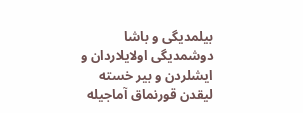بیلمدیگی و باشا دوشمدیگی اولایلاردان و ایشلردن و بیر خسته لیقدن قورنماق آماجیله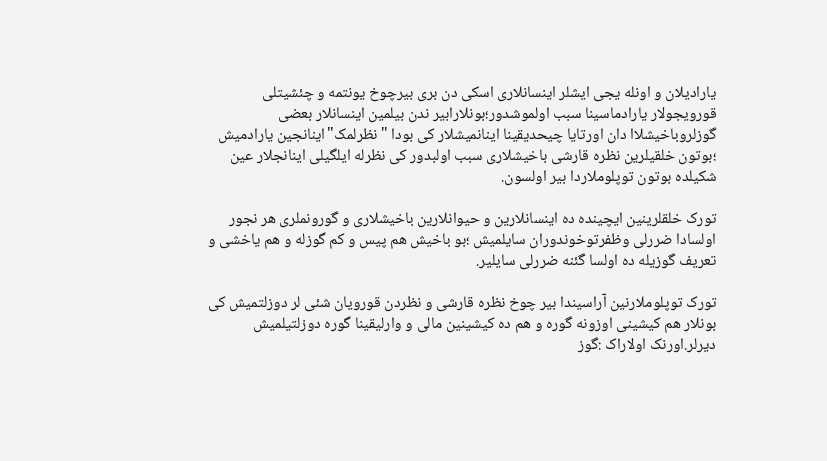یارادیلان و اونله یجی ایشلر اینسانلاری اسکی دن بری بیرچوخ یونتمه و چئشیتلی قورویجولار یارادماسینا سبب اولموشدور؛بونلارابیر ندن بیلمین اینسانلار بعضی گوزلروباخیشلاا دان اورتایا چیحدیقینا اینانمیشلار کی بودا "نظرلمک"اینانجین یارادمیش ؛بوتون خلقیلرین نظره قارشی باخیشلاری سبب اولبدور کی نظرله ایلگیلی اینانجلار عین شکیلده بوتون توپلوملاردا بیر اولسون.

تورک خلقلرینین ایچینده ده اینسانلارین و حیوانلارین باخیشلاری و گورونملری هر نجور اولسادا ضررلی وظفرتوخوندوران سایلمیش ؛بو باخیش هم پیس و کم گوزله و هم یاخشی و تعریف گوزیله ده اولسا گئنه ضررلی سایلیر.

تورک توپلوملارنین آراسیندا بیر چوخ نظره قارشی و نظردن قورویان شئی لر دوزلتمیش کی بونلار هم کیشینی اوزونه گوره و هم ده کیشینین مالی و وارلیقینا گوره دوزلتیلمیش دیرلر.اورنک اولاراک :گوز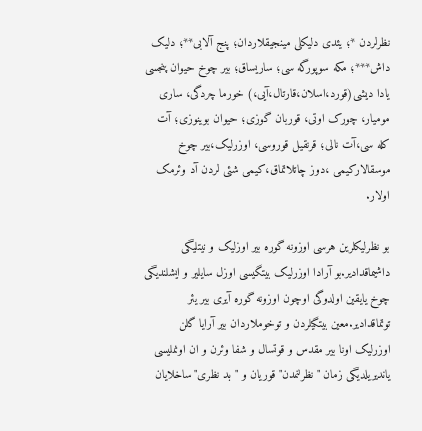نظرلردن *؛ یئدی دلیکلی مینجیقلاردان؛ پنج آلابی**؛ دلیک داش***؛ مکه سوپورگه سی؛ ساریساق؛ بیر چوخ حیوان پنجسی یادا دیشی(قورد،اسلان،قارتال،آیی،) خورما چردگی، ساری مومیار، چورک اوتی، قوربان گوزی؛ حیوان بوینوزی؛ آت کله سی،آت نالی؛ قرنقیل قوروسی، اوزرلیک،بیر چوخ موسقالارکیمی ،دوز چاتلاتماق،کیمی شئی لردن آد وئرمک اولار.

بو نظرلیکلرین هرسی اوزونه گوره بیر اوزلیک و نیتلیگی داشیماقدادیر.بو آرادا اوزرلیک بیتگیسی اوزل سایلیر و ایشلندیگی چوخ یایقین اولدوگی اوچون اوزونه گوره آیری بیر یئر توتماقدادیر.معین بیتگیلردن و توخوملاردان بیر آرایا گلن اوزرلیک اونا بیر مقدس و قوتسال و شفا وئرن و ان اونملیسی یاندیریلدیگی زمان "نظرلنمدن"قوریان و "بد نظری"ساخلایان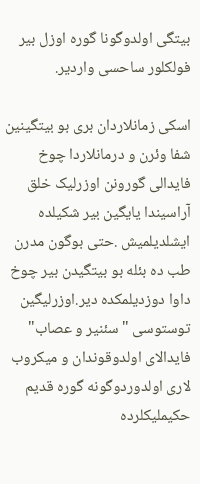بیتگی اولدوگونا گوره اوزل بیر فولکلور ساحسی واردیر.

اسکی زمانلاردان بری بو بیتگینین شفا وئرن و درمانلاردا چوخ فایدالی گورونن اوزرلیک خلق آراسیندا یایگین بیر شکیلده ایشلدیلمیش .حتی بوگون مدرن طب ده بئله بو بیتگیدن بیر چوخ داوا دوزدیلمکده دیر.اوزرلیگین توستوسی "سئنیر و عصاب" فایدالای اولدوقوندان و میکروب لاری اولدوردوگونه گوره قدیم حکیملیکلرده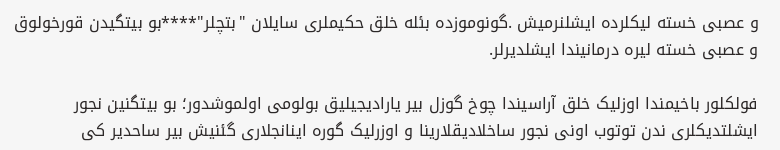و عصبی خسته لیکلرده ایشلنرمیش .گونوموزده بئله خلق حکیملری سایلان "بتچلر"****بو بیتگیدن قورخولوق و عصبی خسته لیره درمانیندا ایشلدیرلر.

فولکلور باخیمندا اوزلیک خلق آراسیندا چوخ گوزل بیر یارادیجیلیق بولومی اولموشدور؛ بو بیتگنین نجور ایشلتدیکلری ندن توتوب اونی نجور ساخلادیقلارینا و اوزرلیک گوره اینانجلاری گئنیش بیر ساحدیر کی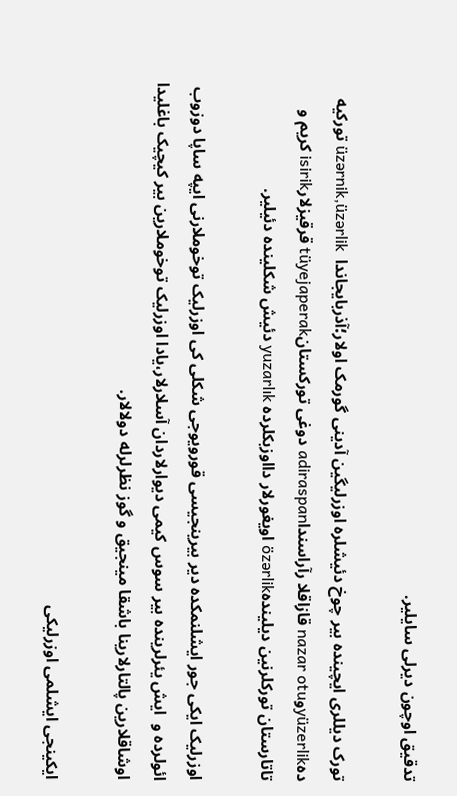تدقیق اوچون دیرلی سایلیر.

تورک دیللری ایچینده بیر چوخ دئیشلره اوزرلیگین آدینی گورمک اولار؛آذربایجاندا  üzərnik,üzərlik تورکیه دهyüzerlikوnazar otu قازاقلا رآراسنداadiraspan دوغی تورکستانtüyejaperak قرقیزلارisirik کریم و تاتارستان تورکلرنین دیلیندهözərlik اویغورلار دااوزبکلرده yuzarlık دئیش شکلینده دئیلیر.

اوزرلیک ایکی جور ایشلنمکده دیر بیرینجیسی قورویوجی شکلی کی اوزرلیک توخوملارنی ایپه ساپا دوزوب ائولرده و  ایش یئرلرینده بیر سوس کیمی دیوارلاردان آسلارلار،یادا اوزرلیک توخوملارین بیر کیچیک باغلیدا اوشاقلارین پالتارلارینا باشقا مینجیق و گوز نظرلرله دولالار.

ایکینجی ایشلمی اوزرلیکی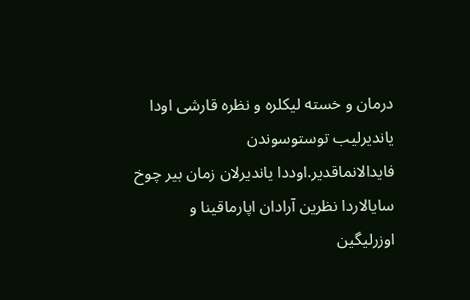درمان و خسته لیکلره و نظره قارشی اودا یاندیرلیب توستوسوندن فایدالانماقدیر.اوددا یاندیرلان زمان بیر چوخ سایالاردا نظرین آرادان اپارماقینا و اوزرلیگین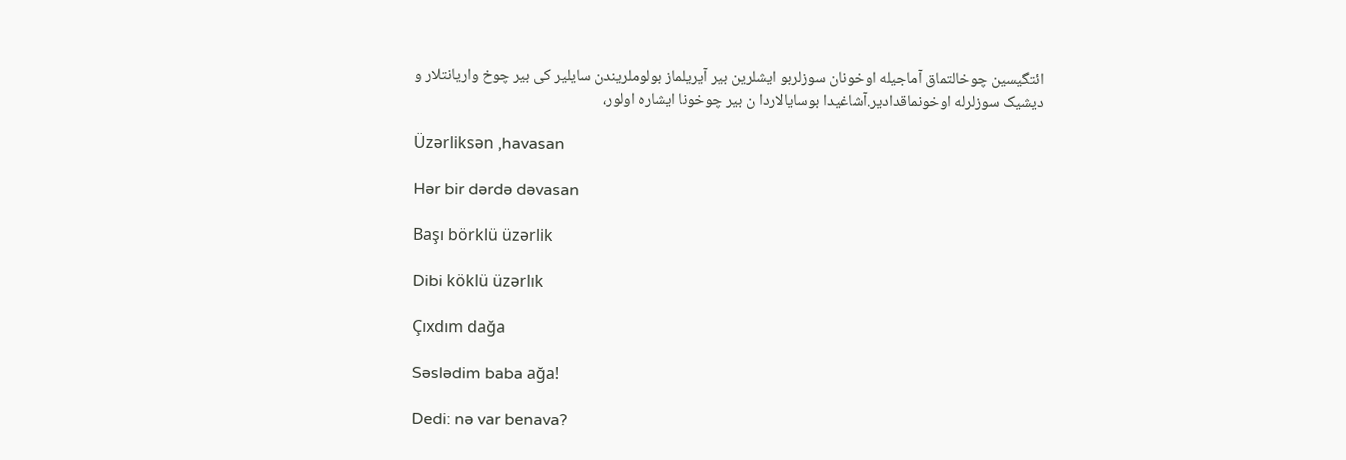ائتگیسین چوخالتماق آماجیله اوخونان سوزلربو ایشلرین بیر آیریلماز بولوملریندن سایلیر کی بیر چوخ واریانتلار و دیشیک سوزلرله اوخونماقدادیر.آشاغیدا بوسایالاردا ن بیر چوخونا ایشاره اولور،

Üzərliksən ,havasan

Hər bir dərdə dəvasan

Başı börklü üzərlik

Dibi köklü üzərlık

Çıxdım dağa

Səslədim baba ağa!

Dedi: nə var benava?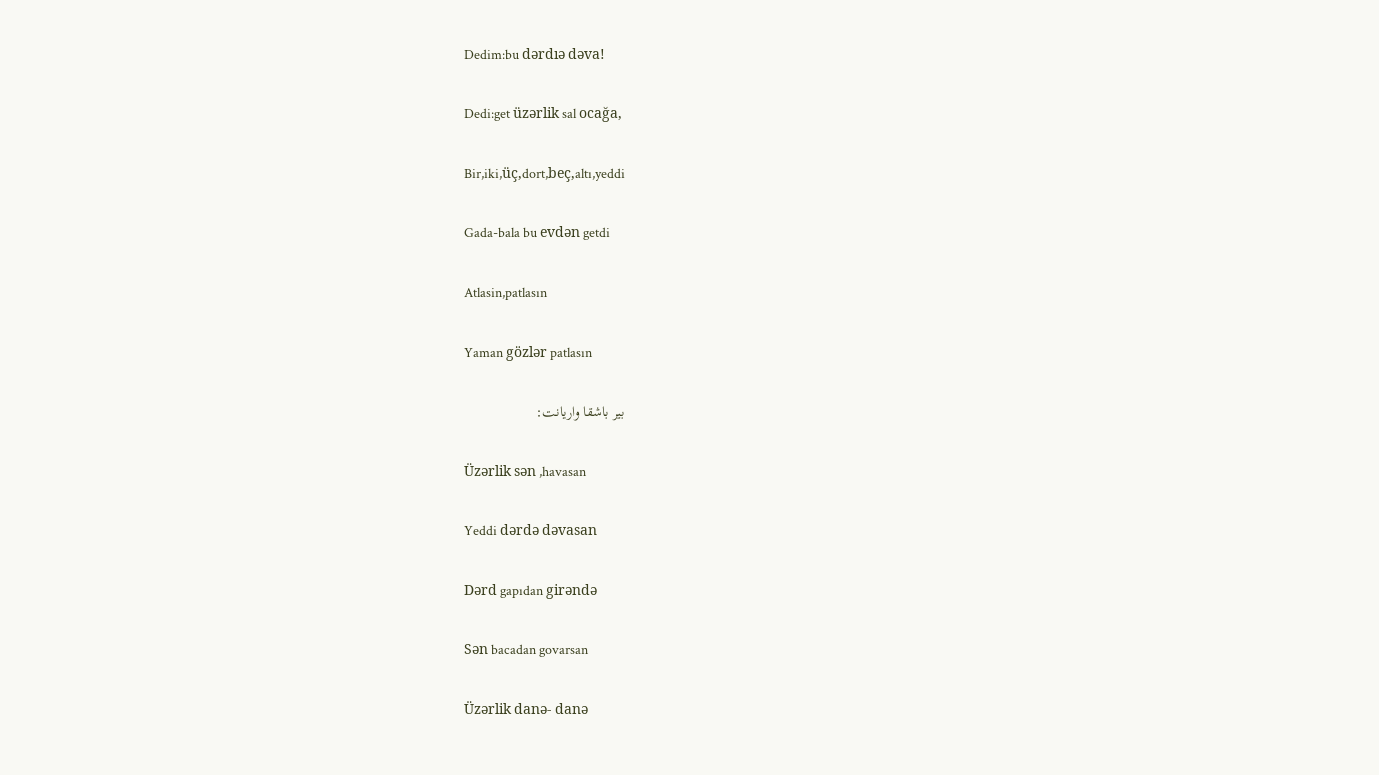Dedim:bu dərdıə dəva!

Dedi:get üzərlik sal ocağa,

Bir,iki,üç,dort,beç,altı,yeddi

Gada-bala bu evdən getdi

Atlasin,patlasın

Yaman gözlər patlasın

بیر باشقا واریانت:

Üzərlik sən ,havasan

Yeddi dərdə dəvasan

Dərd gapıdan girəndə

Sən bacadan govarsan

Üzərlik danə- danə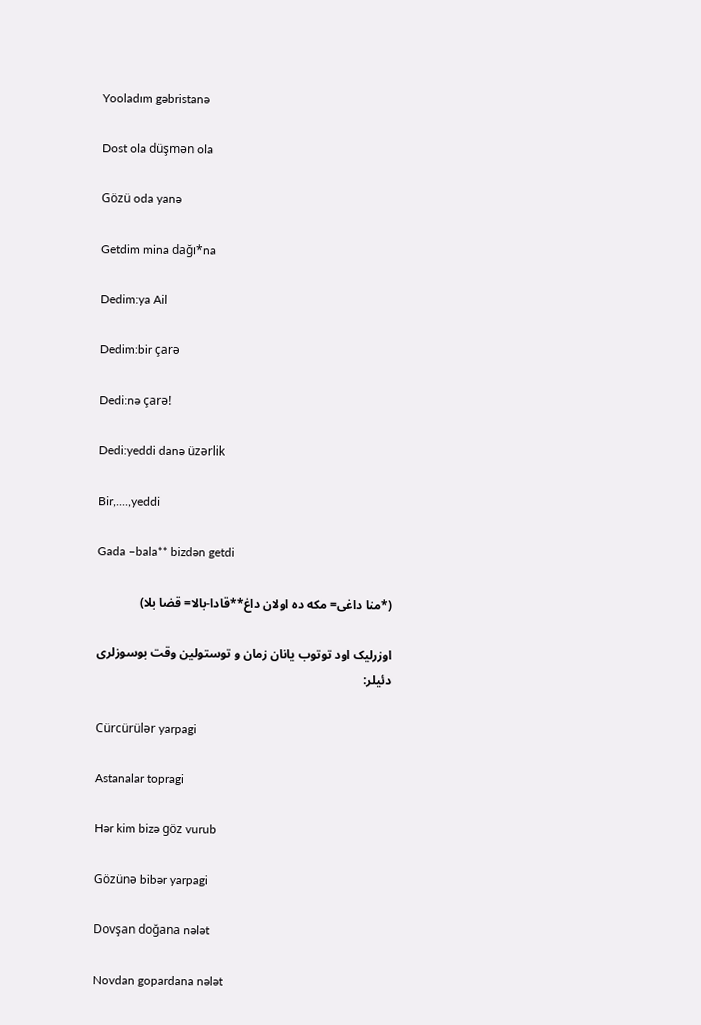Yooladım gəbristanə

Dost ola düşmən ola

Gözü oda yanə

Getdim mina dağı*na

Dedim:ya Ail

Dedim:bir çarə

Dedi:nə çarə!

Dedi:yeddi danə üzərlik

Bir,....,yeddi

Gada –bala** bizdən getdi

(*منا داغی= مکه ده اولان داغ**قادا-بالا= قضا بلا)

اوزرلیک اود توتوب یانان زمان و توستولین وقت بوسوزلری دئیلر:

Cürcürülər yarpagi

Astanalar topragi

Hər kim bizə göz vurub

Gözünə bibər yarpagi

Dovşan doğana nələt

Novdan gopardana nələt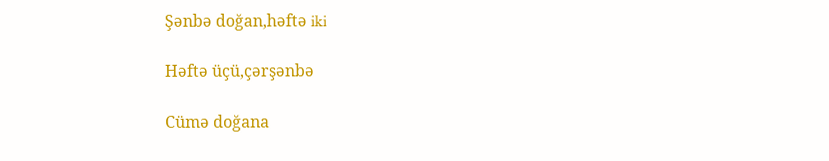Şənbə doğan,həftə iki

Həftə üçü,çərşənbə

Cümə doğana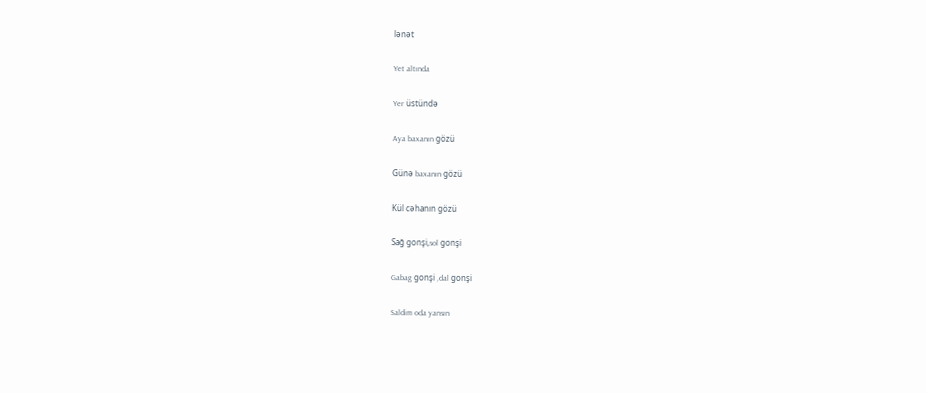lənət

Yet altında

Yer üstündə

Aya baxanın gözü

Günə baxanın gözü

Kül cəhanın gözü

Sağ gonşi,sol gonşi

Gabag gonşi ,dal gonşi

Saldim oda yansın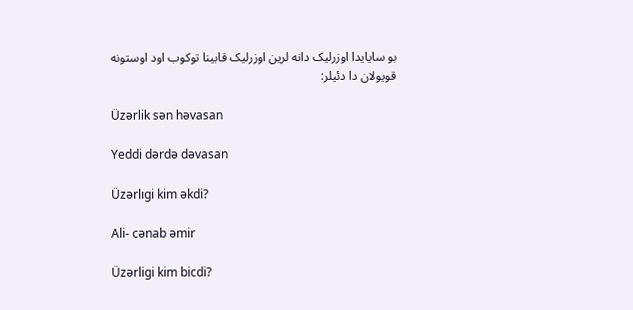بو سایایدا اوزرلیک دانه لرین اوزرلیک قابینا توکوب اود اوستونه قویولان دا دئیلر:

Üzərlik sən həvasan

Yeddi dərdə dəvasan

Üzərlıgi kim əkdi?

Ali- cənab əmir

Üzərligi kim bicdi?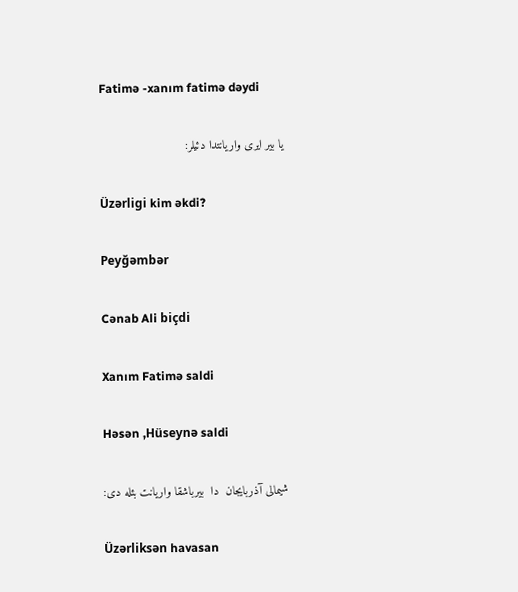Fatimə -xanım fatimə dəydi

یا بیر ایری واریانتدا دئیلر:

Üzərligi kim əkdi?

Peyğəmbər

Cənab Ali biçdi

Xanım Fatimə saldi

Həsən ,Hüseynə saldi

شیمالی آذربایجان  دا  بیرباشقا واریانت بئله دی:

Üzərliksən havasan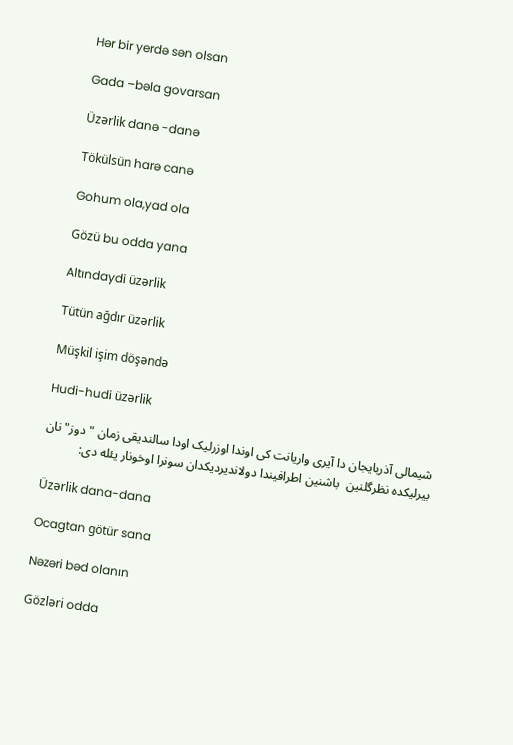Hər bir yerdə sən olsan

Gada –bəla govarsan

Üzərlik danə -danə

Tökülsün harə canə

Gohum ola,yad ola

Gözü bu odda yana

Altındaydi üzərlik

Tütün ağdır üzərlik

Müşkil işim döşəndə

Hudi-hudi üzərlik

شیمالی آذربایجان دا آیری واریانت کی اوندا اوزرلیک اودا سالندیقی زمان "دوز"نان بیرلیکده نظرگلنین  باشنین اطرافیندا دولاندیردیکدان سونرا اوخونار یئله دی:

Üzərlik dana-dana

Ocagtan götür sana

Nəzəri bəd olanın

Gözləri odda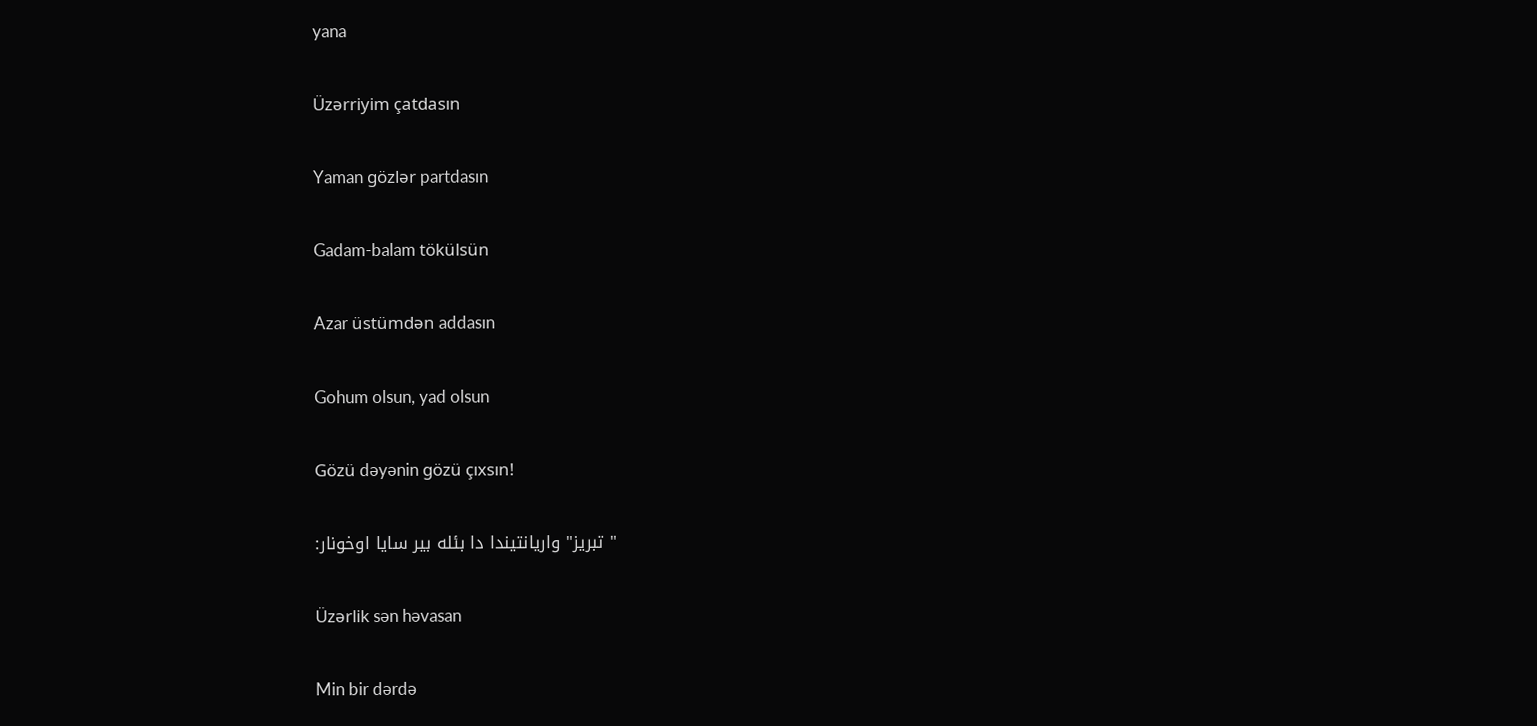yana

Üzərriyim çatdasın

Yaman gözlər partdasın

Gadam-balam tökülsün

Azar üstümdən addasın

Gohum olsun, yad olsun

Gözü dəyənin gözü çıxsın!

" تبریز" واریانتیندا دا بئله بیر سایا اوخونار:

Üzərlik sən həvasan

Min bir dərdə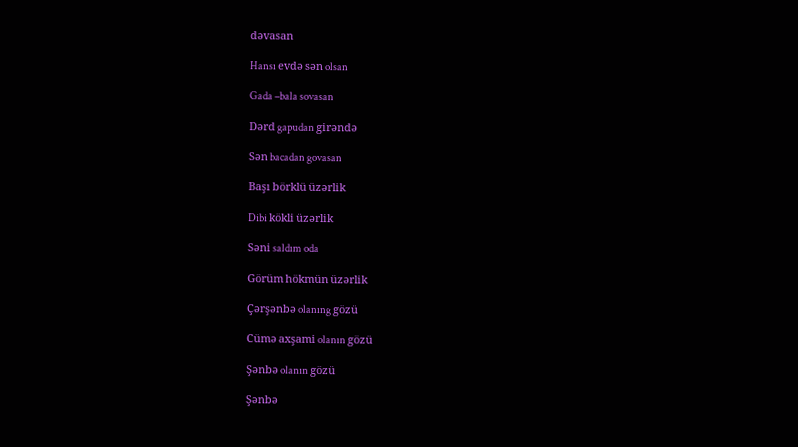dəvasan

Hansı evdə sən olsan

Gada –bala sovasan

Dərd gapudan girəndə

Sən bacadan govasan

Başı börklü üzərlik

Dibi kökli üzərlik

Səni saldım oda

Görüm hökmün üzərlik

Çərşənbə olanıng gözü

Cümə axşami olanın gözü

Şənbə olanın gözü

Şənbə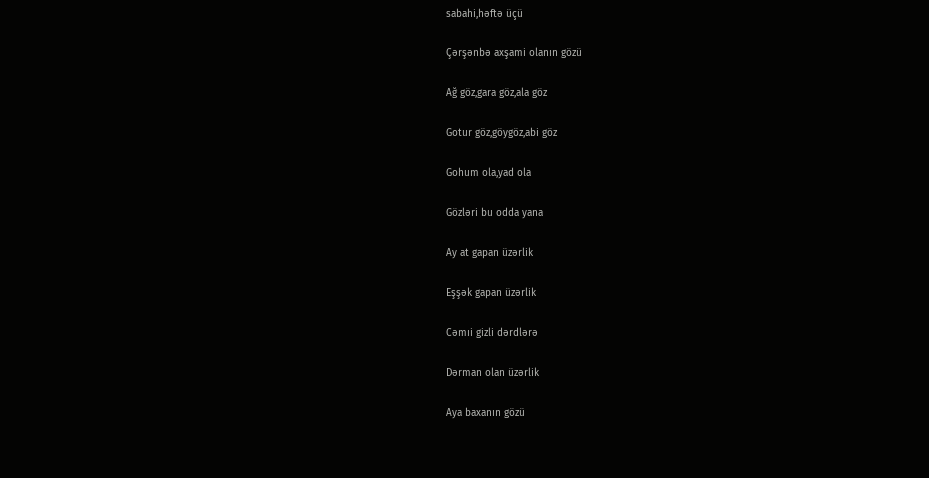sabahi,həftə üçü

Çərşənbə axşami olanın gözü

Ağ göz,gara göz,ala göz

Gotur göz,göygöz,abi göz

Gohum ola,yad ola

Gözləri bu odda yana

Ay at gapan üzərlik

Eşşək gapan üzərlik

Cəmıi gizli dərdlərə

Dərman olan üzərlik

Aya baxanın gözü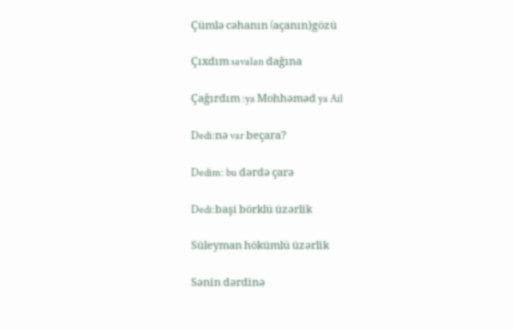Çümlə cəhanın (açanın)gözü

Çıxdım savalan dağına

Çağırdım :ya Mohhəməd ya Ail

Dedi:nə var beçara?

Dedim: bu dərdə çarə

Dedi:başi börklü üzərlik

Süleyman hökümlü üzərlik

Sənin dərdinə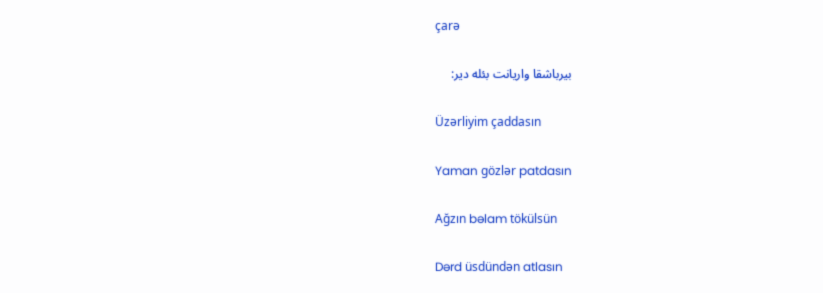çarə

بیرباشقا واریانت بئله دیر:

Üzərliyim çaddasın

Yaman gözlər patdasın

Ağzın bəlam tökülsün

Dərd üsdündən atlasın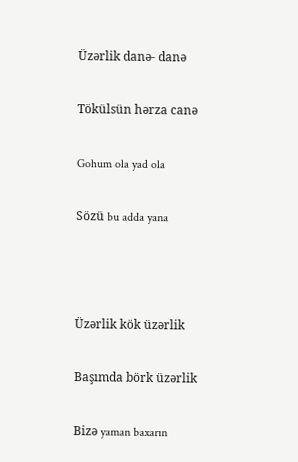Üzərlik danə- danə

Tökülsün hərza canə

Gohum ola yad ola

Sözü bu adda yana



Üzərlik kök üzərlik

Başımda börk üzərlik

Bizə yaman baxarın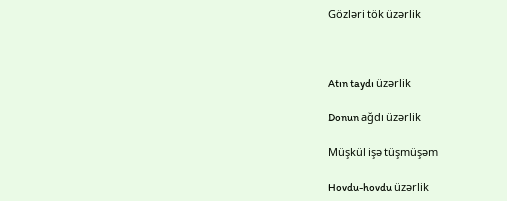Gözləri tök üzərlik



Atın taydı üzərlik

Donun ağdı üzərlik

Müşkül işə tüşmüşəm

Hovdu-hovdu üzərlik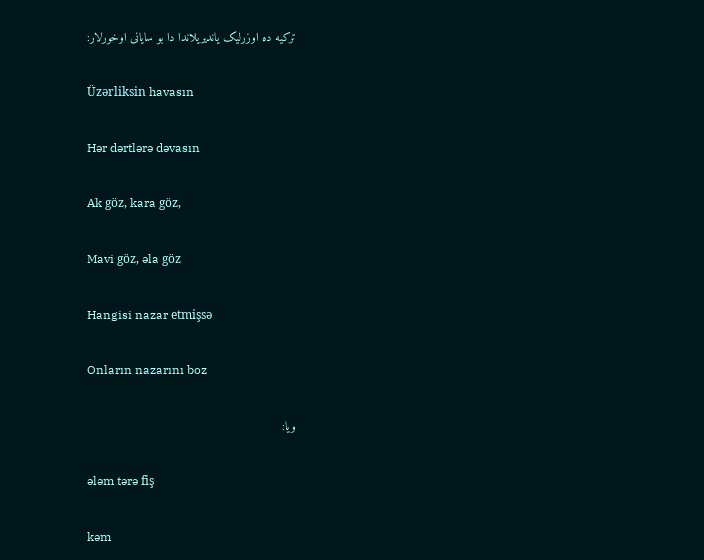ترکیه ده اوزرلیک یاندیریلاندا دا بو سایانی اوخورلار:

Üzərliksin havasın

Hər dərtlərə dəvasın

Ak göz, kara göz,

Mavi göz, əla göz

Hangisi nazar etmişsə

Onların nazarını boz

ویا:

ələm tərə fiş

kəm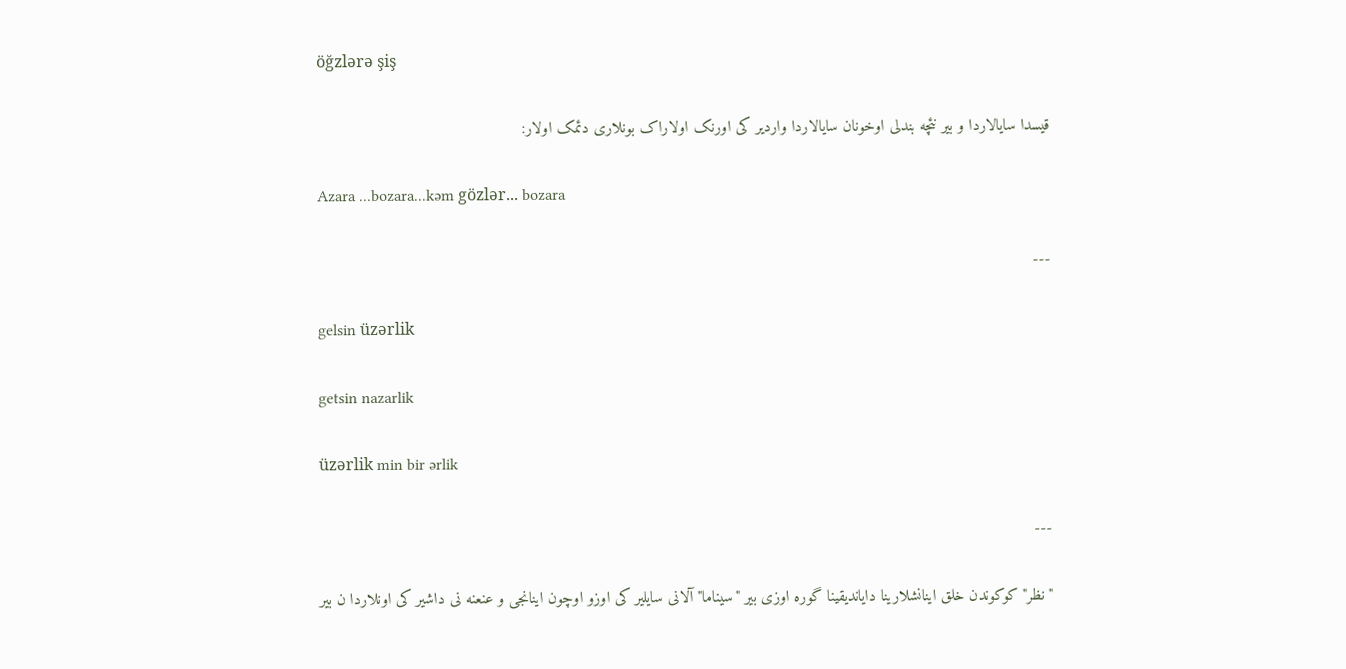öğzlərə şiş

قیسدا سایالاردا و بیر نئچه بندلی اوخونان سایالاردا واردیر کی اورنک اولاراک بونلاری دئمک اولار:

Azara ...bozara...kəm gözlər... bozara

---

gelsin üzərlik

getsin nazarlik

üzərlik min bir ərlik

---

"نظر"کوکوندن خلق اینانشلارینا دایاندیقینا گوره اوزی بیر "سیناما" آلانی سایلیر کی اوزو اوچون اینانجی و عنعنه نی داشیر کی اونلاردا ن بیر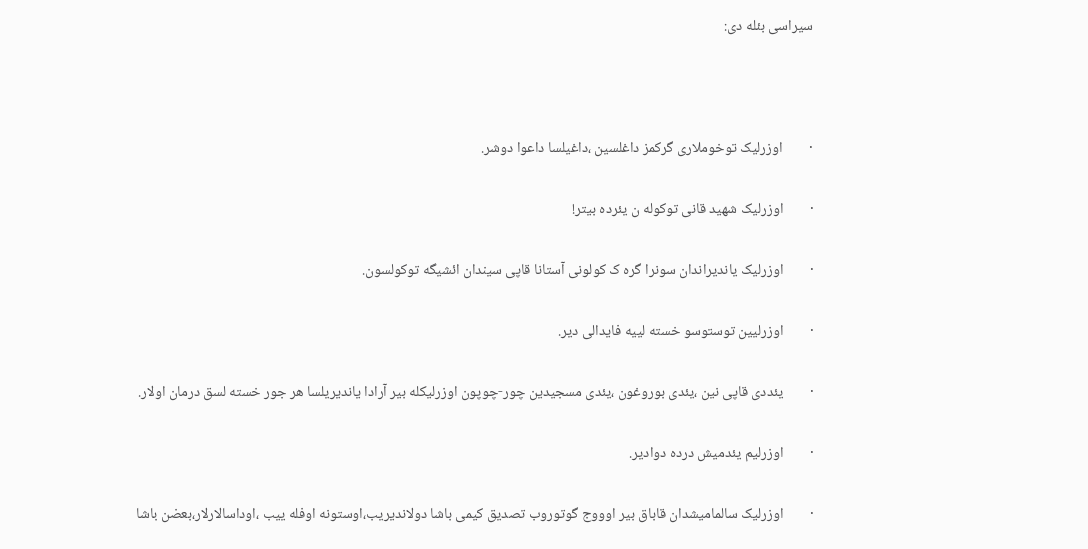سیراسی بئله دی:



·        اوزرلیک توخوملاری گرکمز داغلسین ،داغیلسا داعوا دوشر.

·        اوزرلیک شهید قانی توکوله ن یئرده بیتر!

·        اوزرلیک یاندیراندان سونرا گره ک کولونی آستانا قاپی سیندان ائشیگه توکولسون.

·        اوزرلیین توستوسو خسته لییه فایدالی دیر.

·        یئددی قاپی نین ،یئدی بوروغون ،یئدی مسجیدین چور-چوپون اوزرلیکله بیر آرادا یاندیریلسا هر جور خسته لسق درمان اولار.

·        اوزرلیم یئدمیش درده دوادیر.

·        اوزرلیک سالمامیشدان قاباق بیر اوووج گوتوروب تصدیق کیمی باشا دولاندیریب،اوستونه اوفله ییب ،اوداسالارلار،بعضن باشا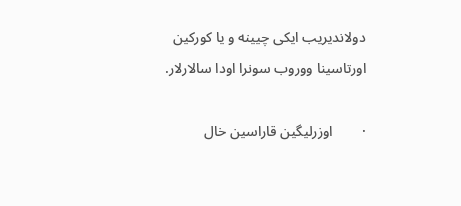دولاندیریب ایکی چیینه و یا کورکین اورتاسینا ووروب سونرا اودا سالارلار.

·        اوزرلیگین قاراسین خال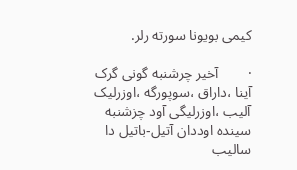کیمی بویونا سورته رلر.

·        آخیر چرشنبه گونی گرک آینا ،داراق ،سوپورگه ،اوزرلیک آلیب ،اوزرلیگی آود چزشنبه سینده اوددان آتیل-باتیل دا سالیب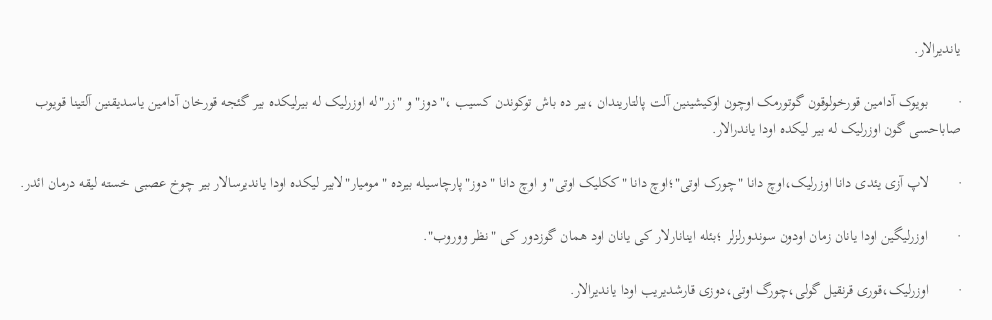یاندیرالار.

·        بویوک آدامین قورخولوقون گوتورمک اوچون اوکیشینین آلت پالتاریندان ،بیر ده باش توکوندن کسیب ،"دوز"و "زر"له اوزرلیک له بیرلیکده بیر گئجه قورخان آدامین یاسدیقنین آلتینا قویوب صاباحسی گون اوزرلیک له بیر لیکده اودا یاندرالار.

·        لاپ آزی یئدی دانا اوزرلیک،اوچ دانا "چورک اوتی"؛اوچ دانا "ککلیک اوتی"و اوچ دانا "دوز"پارچاسیله بیرده "مومیار"لابیر لیکده اودا یاندیرسالار بیر چوخ عصبی خسته لیقه درمان ائدر.

·        اوزرلیگین اودا یانان زمان اودون سوندورلزلر ؛بئله اینانارلار کی یانان اود همان گوزدور کی "نظر ووروب".

·        اوزرلیک،قوری قرنقیل گولی،چورگ اوتی،دوزی قارشدیریب اودا یاندیرالار.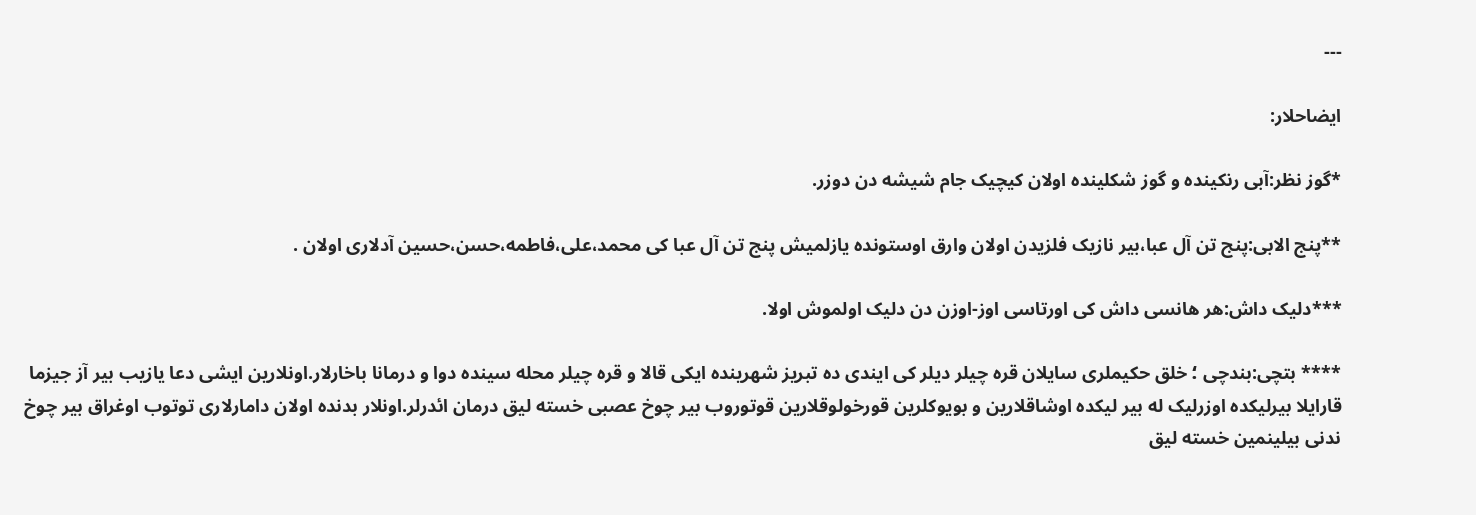---

ایضاحلار:

*گوز نظر:آبی رنکینده و گوز شکلینده اولان کیچیک جام شیشه دن دوزر.

**پنج الابی:پنج تن آل عبا،بیر نازیک فلزیدن اولان وارق اوستونده یازلمیش پنج تن آل عبا کی محمد،علی،فاطمه،حسن،حسین آدلاری اولان .

***دلیک داش:هر هانسی داش کی اورتاسی اوز-اوزن دن دلیک اولموش اولا.

**** بتچی:بندچی ؛ خلق حکیملری سایلان قره چیلر دیلر کی ایندی ده تبریز شهرینده ایکی قالا و قره چیلر محله سینده دوا و درمانا باخارلار.اونلارین ایشی دعا یازیب بیر آز جیزما قارایلا بیرلیکده اوزرلیک له بیر لیکده اوشاقلارین و بویوکلرین قورخولوقلارین قوتوروب بیر چوخ عصبی خسته لیق درمان ائدرلر.اونلار بدنده اولان دامارلاری توتوب اوغراق بیر چوخ ندنی بیلینمین خسته لیق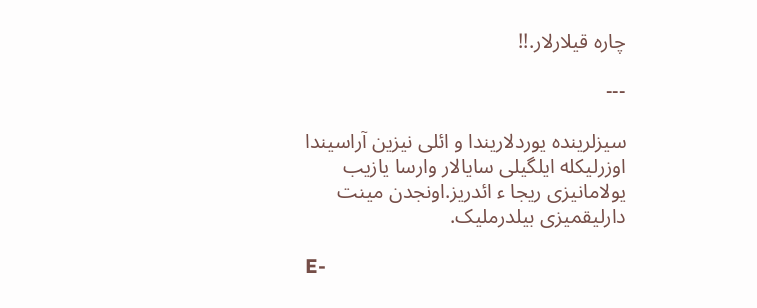چاره قیلارلار.!!

---

سیزلرینده یوردلاریندا و ائلی نیزین آراسیندا اوزرلیکله ایلگیلی سایالار وارسا یازیب یولامانیزی ریجا ء ائدریز.اونجدن مینت دارلیقمیزی بیلدرملیک.

E-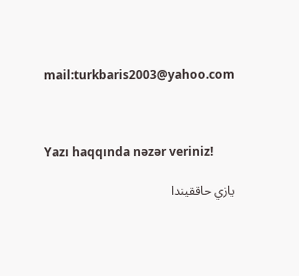mail:turkbaris2003@yahoo.com



Yazı haqqında nəzər veriniz!

يازي حاققيندا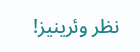نظر وئرينيز!